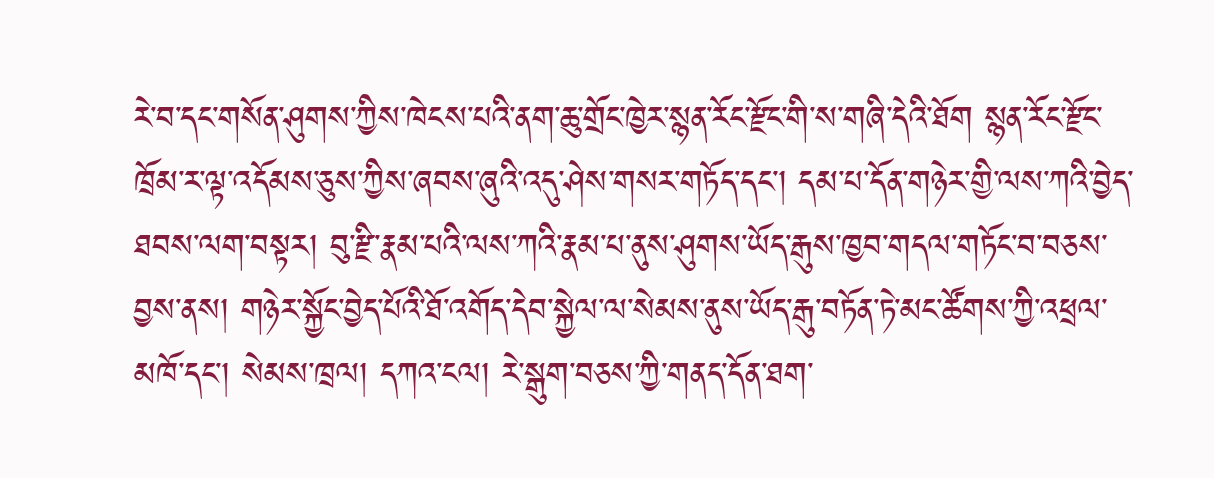རེ་བ་དང་གསོན་ཤུགས་ཀྱིས་ཁེངས་པའི་ནག་ཆུ་གྲོང་ཁྱེར་སྙན་རོང་རྫོང་གི་ས་གཞི་དེའི་ཐོག སྙན་རོང་རྫོང་ཁྲོམ་ར་ལྟ་འདོམས་ཅུས་ཀྱིས་ཞབས་ཞུའི་འདུ་ཤེས་གསར་གཏོད་དང་། དམ་པ་དོན་གཉེར་གྱི་ལས་ཀའི་བྱེད་ཐབས་ལག་བསྟར། བུ་རྫི་རྣམ་པའི་ལས་ཀའི་རྣམ་པ་ནུས་ཤུགས་ཡོད་རྒུས་ཁྱབ་གདལ་གཏོང་བ་བཅས་བྱས་ནས། གཉེར་སྐྱོང་བྱེད་པོའི་ཐོ་འགོད་དེབ་སྐྱེལ་ལ་སེམས་ནུས་ཡོད་རྒུ་བཏོན་ཏེ་མང་ཚོགས་ཀྱི་འཕྲལ་མཁོ་དང་། སེམས་ཁྲལ། དཀའ་ངལ། རེ་སྒུག་བཅས་ཀྱི་གནད་དོན་ཐག་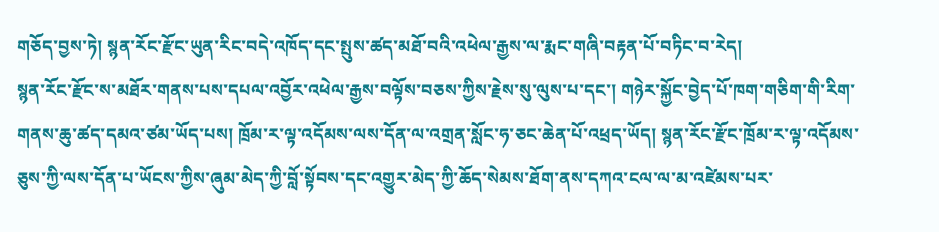གཅོད་བྱས་ཏེ། སྙན་རོང་རྫོང་ཡུན་རིང་བདེ་འཁོད་དང་སྤུས་ཚད་མཐོ་བའི་འཕེལ་རྒྱས་ལ་རྨང་གཞི་བརྟན་པོ་བཏིང་བ་རེད།
སྙན་རོང་རྫོང་ས་མཐོར་གནས་པས་དཔལ་འབྱོར་འཕེལ་རྒྱས་བལྟོས་བཅས་ཀྱིས་རྗེས་སུ་ལུས་པ་དང་། གཉེར་སྐྱོང་བྱེད་པོ་ཁག་གཅིག་གི་རིག་གནས་ཆུ་ཚད་དམའ་ཙམ་ཡོད་པས། ཁྲོམ་ར་ལྟ་འདོམས་ལས་དོན་ལ་འགྲན་སློང་ཧ་ཅང་ཆེན་པོ་འཕྲད་ཡོད། སྙན་རོང་རྫོང་ཁྲོམ་ར་ལྟ་འདོམས་ཅུས་ཀྱི་ལས་དོན་པ་ཡོངས་ཀྱིས་ཞུམ་མེད་ཀྱི་བློ་སྟོབས་དང་འགྱུར་མེད་ཀྱི་ཆོད་སེམས་ཐོག་ནས་དཀའ་ངལ་ལ་མ་འཛེམས་པར་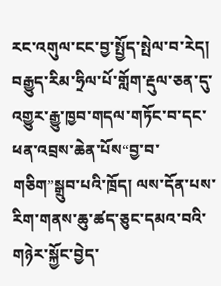རང་འགུལ་ངང་བྱ་སྤྱོད་སྤེལ་བ་རེད།
བརྒྱུད་རིམ་ཧྲིལ་པོ་གློག་རྡུལ་ཅན་དུ་འགྱུར་རྒྱུ་ཁྱབ་གདལ་གཏོང་བ་དང་ཕན་འབྲས་ཆེན་པོས“བྱ་བ་གཅིག”སྒྲུབ་པའི་ཁྲོད། ལས་དོན་པས་རིག་གནས་ཆུ་ཚད་ཅུང་དམའ་བའི་གཉེར་སྐྱོང་བྱེད་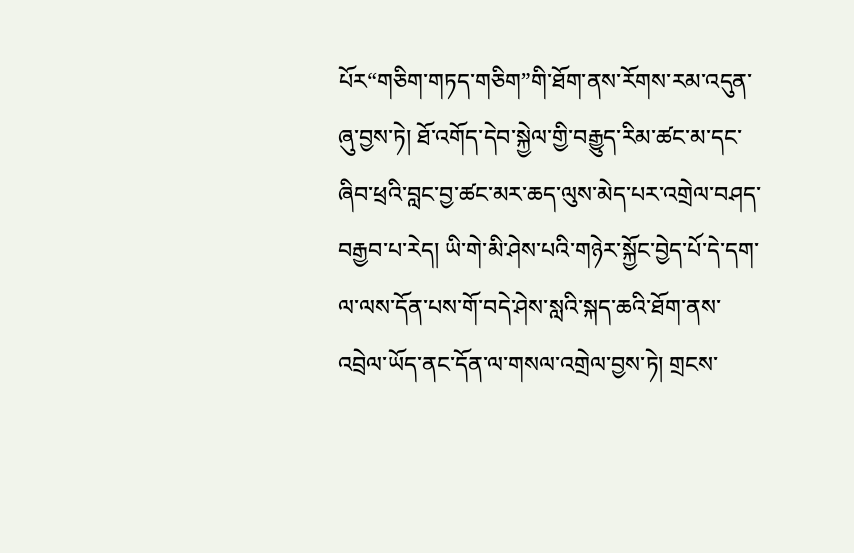པོར“གཅིག་གཏད་གཅིག”གི་ཐོག་ནས་རོགས་རམ་འདུན་ཞུ་བྱས་ཏེ། ཐོ་འགོད་དེབ་སྐྱེལ་གྱི་བརྒྱུད་རིམ་ཚང་མ་དང་ཞིབ་ཕྲའི་བླང་བྱ་ཚང་མར་ཆད་ལུས་མེད་པར་འགྲེལ་བཤད་བརྒྱབ་པ་རེད། ཡི་གེ་མི་ཤེས་པའི་གཉེར་སྐྱོང་བྱེད་པོ་དེ་དག་ལ་ལས་དོན་པས་གོ་བདེ་ཤེས་སླའི་སྐད་ཆའི་ཐོག་ནས་འབྲེལ་ཡོད་ནང་དོན་ལ་གསལ་འགྲེལ་བྱས་ཏེ། གྲངས་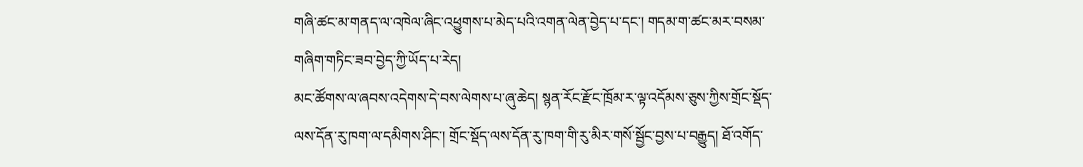གཞི་ཚང་མ་གནད་ལ་འཁེལ་ཞིང་འཕྱུགས་པ་མེད་པའི་འགན་ལེན་བྱེད་པ་དང་། གདམ་ག་ཚང་མར་བསམ་གཞིག་གཏིང་ཟབ་བྱེད་ཀྱི་ཡོད་པ་རེད།
མང་ཚོགས་ལ་ཞབས་འདེགས་དེ་བས་ལེགས་པ་ཞུ་ཆེད། སྙན་རོང་རྫོང་ཁྲོམ་ར་ལྟ་འདོམས་ཅུས་ཀྱིས་གྲོང་སྡོད་ལས་དོན་རུ་ཁག་ལ་དམིགས་ཤིང་། གྲོང་སྡོད་ལས་དོན་རུ་ཁག་གི་རུ་མིར་གསོ་སྦྱོང་བྱས་པ་བརྒྱུད། ཐོ་འགོད་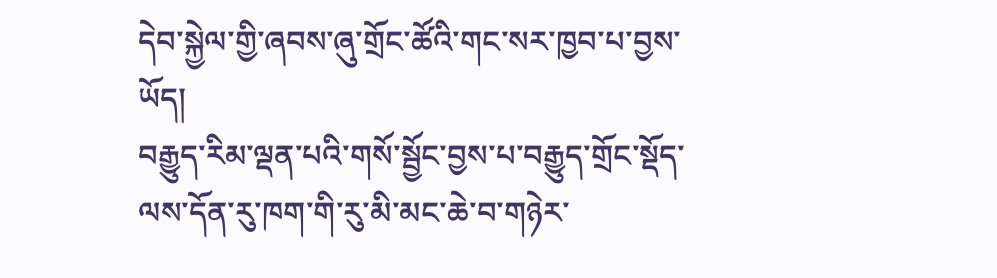དེབ་སྐྱེལ་གྱི་ཞབས་ཞུ་གྲོང་ཚོའི་གང་སར་ཁྱབ་པ་བྱས་ཡོད།
བརྒྱུད་རིམ་ལྡན་པའི་གསོ་སྦྱོང་བྱས་པ་བརྒྱུད་གྲོང་སྡོད་ལས་དོན་རུ་ཁག་གི་རུ་མི་མང་ཆེ་བ་གཉེར་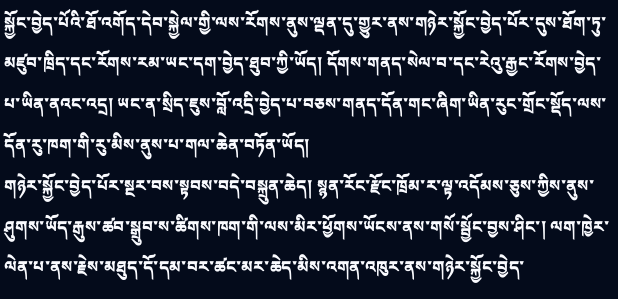སྐྱོང་བྱེད་པོའི་ཐོ་འགོད་དེབ་སྐྱེལ་གྱི་ལས་རོགས་ནུས་ལྡན་དུ་གྱུར་ནས་གཉེར་སྐྱོང་བྱེད་པོར་དུས་ཐོག་ཏུ་མཛུབ་ཁྲིད་དང་རོགས་རམ་ཡང་དག་བྱེད་ཐུབ་ཀྱི་ཡོད། དོགས་གནད་སེལ་བ་དང་རེའུ་རྒྱང་རོགས་བྱེད་པ་ཡིན་ནའང་འདྲ། ཡང་ན་སྲིད་ཇུས་བློ་འདྲི་བྱེད་པ་བཅས་གནད་དོན་གང་ཞིག་ཡིན་རུང་གྲོང་སྡོད་ལས་དོན་རུ་ཁག་གི་རུ་མིས་ནུས་པ་གལ་ཆེན་བཏོན་ཡོད།
གཉེར་སྐྱོང་བྱེད་པོར་སྔར་བས་སྟབས་བདེ་བསྐྲུན་ཆེད། སྙན་རོང་རྫོང་ཁྲོམ་ར་ལྟ་འདོམས་ཅུས་ཀྱིས་ནུས་ཤུགས་ཡོད་རྒུས་ཚབ་སྒྲུབ་ས་ཚིགས་ཁག་གི་ལས་མིར་ཕྱོགས་ཡོངས་ནས་གསོ་སྦྱོང་བྱས་ཤིང་། ལག་ཁྱེར་ལེན་པ་ནས་རྗེས་མཐུད་དོ་དམ་བར་ཚང་མར་ཆེད་མིས་འགན་འཁུར་ནས་གཉེར་སྐྱོང་བྱེད་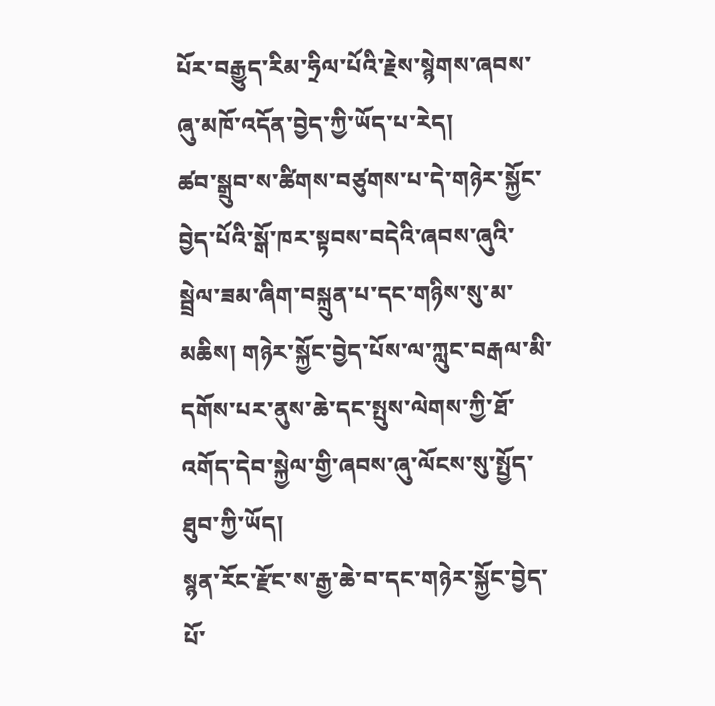པོར་བརྒྱུད་རིམ་ཧྲིལ་པོའི་རྗེས་སྙེགས་ཞབས་ཞུ་མཁོ་འདོན་བྱེད་ཀྱི་ཡོད་པ་རེད།
ཚབ་སྒྲུབ་ས་ཚིགས་བཙུགས་པ་དེ་གཉེར་སྐྱོང་བྱེད་པོའི་སྒོ་ཁར་སྟབས་བདེའི་ཞབས་ཞུའི་སྦྲེལ་ཟམ་ཞིག་བསྐྲུན་པ་དང་གཉིས་སུ་མ་མཆིས། གཉེར་སྐྱོང་བྱེད་པོས་ལ་ཀླུང་བརྒལ་མི་དགོས་པར་ནུས་ཆེ་དང་སྤུས་ལེགས་ཀྱི་ཐོ་འགོད་དེབ་སྐྱེལ་གྱི་ཞབས་ཞུ་ལོངས་སུ་སྤྱོད་ཐུབ་ཀྱི་ཡོད།
སྙན་རོང་རྫོང་ས་རྒྱ་ཆེ་བ་དང་གཉེར་སྐྱོང་བྱེད་པོ་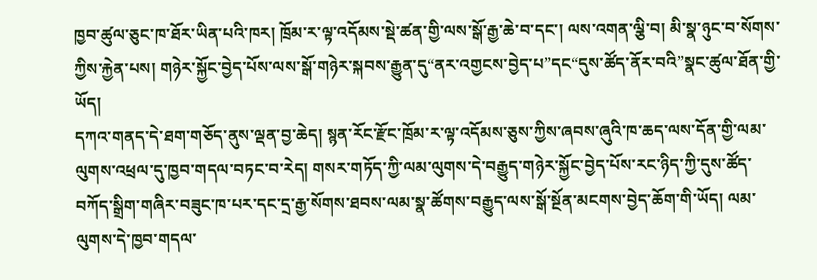ཁྱབ་ཚུལ་ཅུང་ཁ་ཐོར་ཡིན་པའི་ཁར། ཁྲོམ་ར་ལྟ་འདོམས་སྡེ་ཚན་གྱི་ལས་སྒོ་རྒྱ་ཆེ་བ་དང་། ལས་འགན་ལྕི་བ། མི་སྣ་ཉུང་བ་སོགས་ཀྱིས་རྐྱེན་པས། གཉེར་སྐྱོང་བྱེད་པོས་ལས་སྒོ་གཉེར་སྐབས་རྒྱུན་དུ“ནར་འགྱངས་བྱེད་པ”དང“དུས་ཚོད་ནོར་བའི”སྣང་ཚུལ་ཐོན་གྱི་ཡོད།
དཀའ་གནད་དེ་ཐག་གཅོད་ནུས་ལྡན་བྱ་ཆེད། སྙན་རོང་རྫོང་ཁྲོམ་ར་ལྟ་འདོམས་ཅུས་ཀྱིས་ཞབས་ཞུའི་ཁ་ཆད་ལས་དོན་གྱི་ལམ་ལུགས་འཕྲལ་དུ་ཁྱབ་གདལ་བཏང་བ་རེད། གསར་གཏོད་ཀྱི་ལམ་ལུགས་དེ་བརྒྱུད་གཉེར་སྐྱོང་བྱེད་པོས་རང་ཉིད་ཀྱི་དུས་ཚོད་བཀོད་སྒྲིག་གཞིར་བཟུང་ཁ་པར་དང་དྲ་རྒྱ་སོགས་ཐབས་ལམ་སྣ་ཚོགས་བརྒྱུད་ལས་སྒོ་སྔོན་མངགས་བྱེད་ཆོག་གི་ཡོད། ལམ་ལུགས་དེ་ཁྱབ་གདལ་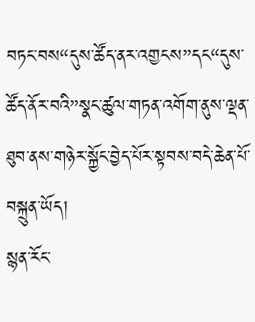བཏང་བས“དུས་ཚོད་ནར་འགྱངས”དང“དུས་ཚོད་ནོར་བའི”སྣང་ཚུལ་གཏན་འགོག་ནུས་ལྡན་ཐུབ་ནས་གཉེར་སྐྱོང་བྱེད་པོར་སྟབས་བདེ་ཆེན་པོ་བསྐྲུན་ཡོད།
སྙན་རོང་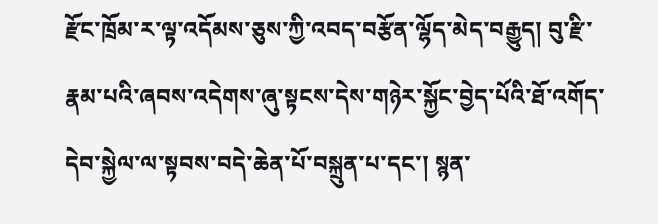རྫོང་ཁྲོམ་ར་ལྟ་འདོམས་ཅུས་ཀྱི་འབད་བརྩོན་ལྷོད་མེད་བརྒྱུད། བུ་རྫི་རྣམ་པའི་ཞབས་འདེགས་ཞུ་སྟངས་དེས་གཉེར་སྐྱོང་བྱེད་པོའི་ཐོ་འགོད་དེབ་སྐྱེལ་ལ་སྟབས་བདེ་ཆེན་པོ་བསྐྲུན་པ་དང་། སྙན་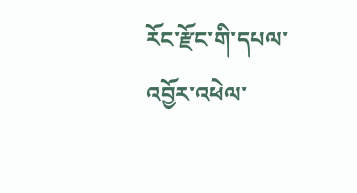རོང་རྫོང་གི་དཔལ་འབྱོར་འཕེལ་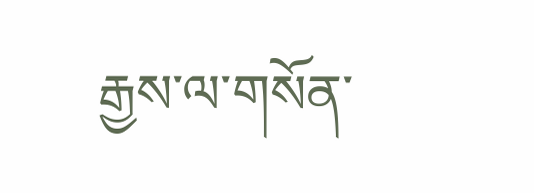རྒྱས་ལ་གསོན་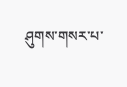ཤུགས་གསར་པ་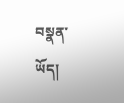བསྣན་ཡོད།